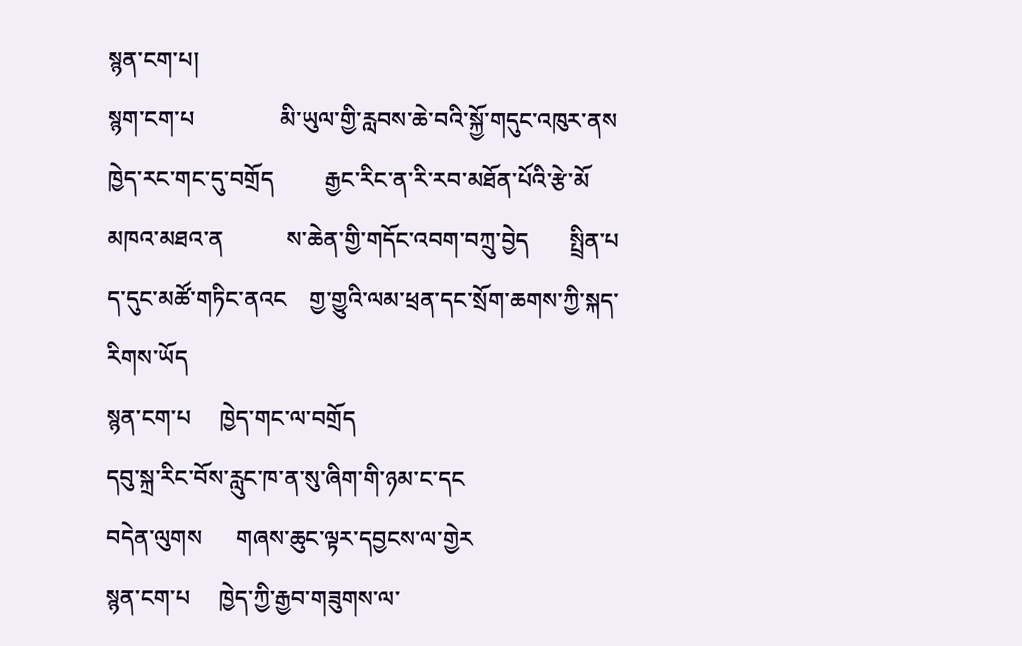སྙན་ངག་པ།
སྙག་ངག་པ               མི་ཡུལ་གྱི་རླབས་ཆེ་བའི་སྐྱོ་གདུང་འཁུར་ནས
ཁྱེད་རང་གང་དུ་བགྲོད         རྒྱང་རིང་ན་རི་རབ་མཐོན་པོའི་རྩེ་མོ
མཁའ་མཐའ་ན           ས་ཆེན་གྱི་གདོང་འབག་བཀྲུ་བྱེད       སྤྲིན་པ
ད་དུང་མཚོ་གཏིང་ནའང    གྱ་གྱུའི་ལམ་ཕྲན་དང་སྲོག་ཆགས་ཀྱི་སྐད་རིགས་ཡོད
སྙན་ངག་པ     ཁྱེད་གང་ལ་བགྲོད
དབུ་སྐྲ་རིང་བོས་རླུང་ཁ་ན་སུ་ཞིག་གི་ཉམ་ང་དང
བདེན་ལུགས      གཞས་ཆུང་ལྟར་དབྱངས་ལ་གྱེར
སྙན་ངག་པ     ཁྱེད་ཀྱི་རྒྱབ་གཟུགས་ལ་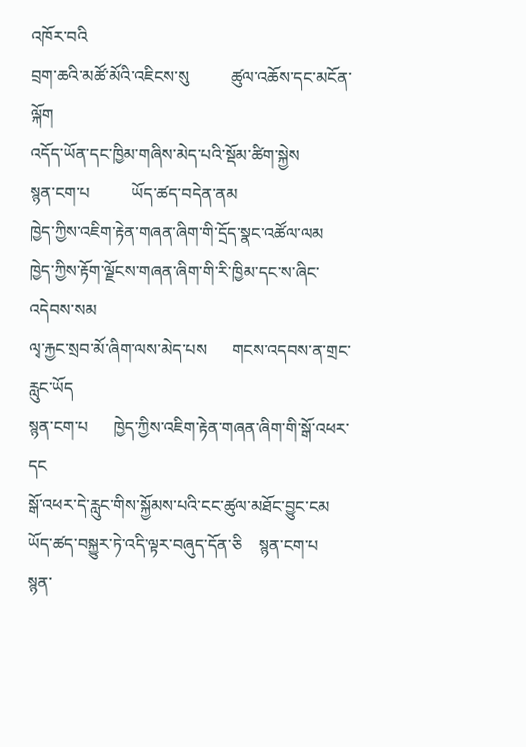འཁོར་བའི
བྲག་ཆའི་མཚོ་མོའི་འཇིངས་སུ          ཚུལ་འཆོས་དང་མངོན་ལྐོག
འདོད་ཡོན་དང་ཁྱིམ་གཞིས་མེད་པའི་སྡོམ་ཚིག་སྐྱེས
སྙན་ངག་པ          ཡོད་ཚད་བདེན་ནམ
ཁྱེད་ཀྱིས་འཇིག་རྟེན་གཞན་ཞིག་གི་དྲོད་སྣང་འཚོལ་ལམ
ཁྱེད་ཀྱིས་རྟོག་ལྗོངས་གཞན་ཞིག་གི་རི་ཁྱིམ་དང་ས་ཞིང་འདེབས་སམ
ལྭ་རྐྱང་སྲབ་མོ་ཞིག་ལས་མེད་པས      གངས་འདབས་ན་གྲང་རླུང་ཡོད
སྙན་ངག་པ      ཁྱེད་ཀྱིས་འཇིག་རྟེན་གཞན་ཞིག་གི་སྒོ་འཕར་དང
སྒོ་འཕར་དེ་རླུང་གིས་སྐྱོམས་པའི་ངང་ཚུལ་མཐོང་བྱུང་ངམ
ཡོད་ཚད་བསྐྱུར་ཏེ་འདི་ལྟར་བཞུད་དོན་ཅི    སྙན་ངག་པ
སྙན་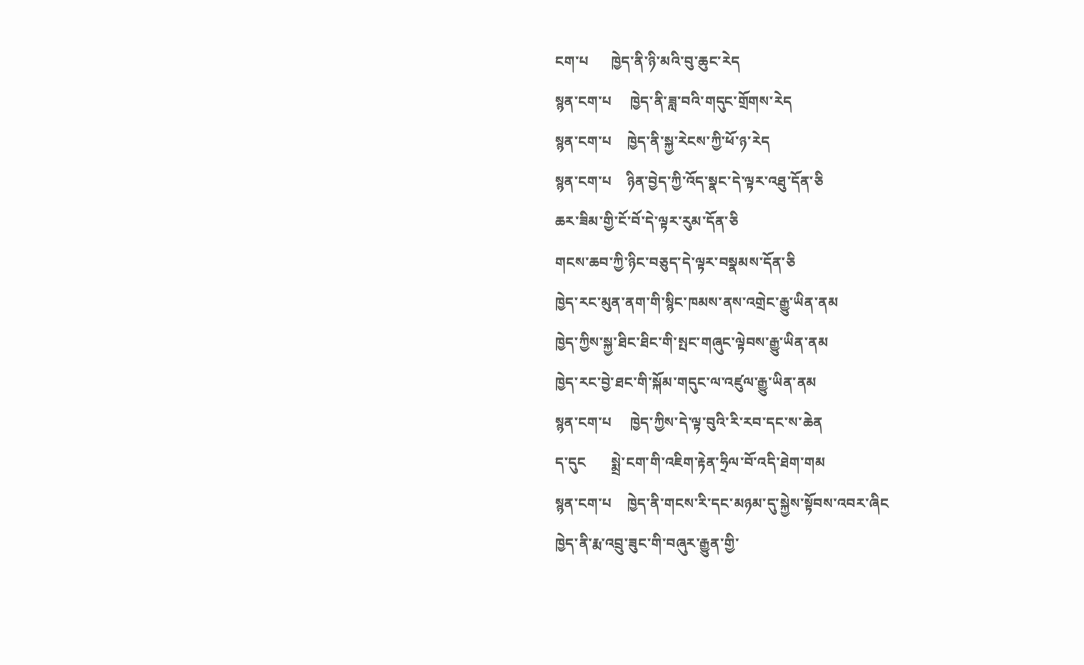ངག་པ      ཁྱེད་ནི་ཉི་མའི་བུ་ཆུང་རེད
སྙན་ངག་པ     ཁྱེད་ནི་ཟླ་བའི་གདུང་གྲོགས་རེད
སྙན་ངག་པ    ཁྱེད་ནི་སྐྱ་རེངས་ཀྱི་ཕོ་ཉ་རེད
སྙན་ངག་པ    ཉིན་བྱེད་ཀྱི་འོད་སྣང་དེ་ལྟར་འཐུ་དོན་ཅི
ཆར་ཟིམ་གྱི་ངོ་བོ་དེ་ལྟར་རུམ་དོན་ཅི
གངས་ཆབ་ཀྱི་ཉིང་བཅུད་དེ་ལྟར་བསྣམས་དོན་ཅི
ཁྱེད་རང་མུན་ནག་གི་སྙིང་ཁམས་ནས་འགྲེང་རྒྱུ་ཡིན་ནམ
ཁྱེད་ཀྱིས་སྐྱ་ཐིང་ཐིང་གི་སྤང་གཞུང་ལྟེབས་རྒྱུ་ཡིན་ནམ
ཁྱེད་རང་བྱེ་ཐང་གི་སྐོམ་གདུང་ལ་འཛུལ་རྒྱུ་ཡིན་ནམ
སྙན་ངག་པ     ཁྱེད་ཀྱིས་དེ་ལྟ་བུའི་རི་རབ་དང་ས་ཆེན
ད་དུང       སྨྲེ་ངག་གི་འཇིག་རྟེན་ཧྲིལ་བོ་འདི་ཐེག་གམ
སྙན་ངག་པ    ཁྱེད་ནི་གངས་རི་དང་མཉམ་དུ་སྐྱེས་སྟོབས་འབར་ཞིང
ཁྱེད་ནི་རྨ་འབྲུ་ཟུང་གི་བཞུར་རྒྱུན་གྱི་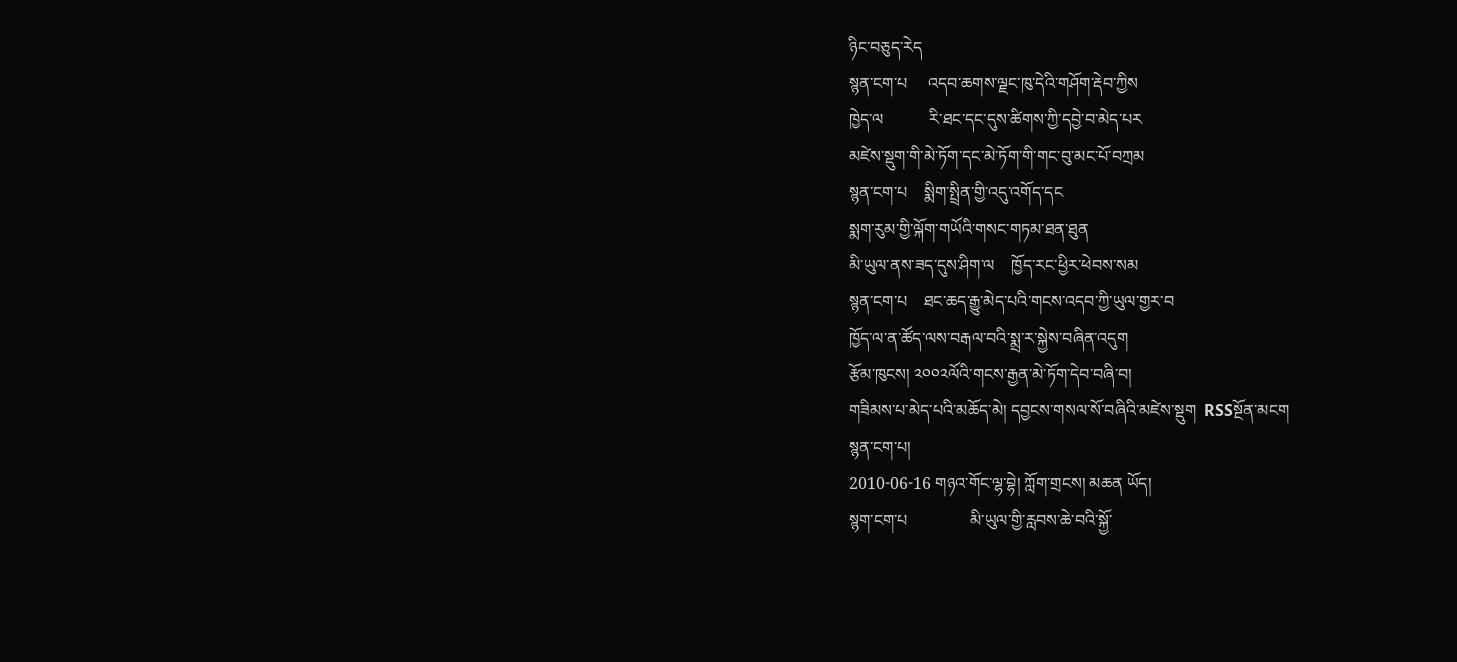ཉིང་བཅུད་རེད
སྙན་ངག་པ     འདབ་ཆགས་ལྗང་ཁུ་དེའི་གཤོག་རྡེབ་ཀྱིས
ཁྱེད་ལ           རི་ཐང་དང་དུས་ཚིགས་ཀྱི་དབྱེ་བ་མེད་པར
མཛེས་སྡུག་གི་མེ་ཏོག་དང་མེ་ཏོག་གི་གང་བུ་མང་པོ་བཀྲམ
སྙན་ངག་པ    སྨིག་སྤྲིན་གྱི་འདུ་འགོད་དང
སྨག་རུམ་གྱི་ལྐོག་གཡོའི་གསང་གཏམ་ཐན་ཐུན
མི་ཡུལ་ནས་ཟད་དུས་ཤིག་ལ    ཁྱོད་རང་ཕྱིར་ཕེབས་སམ
སྙན་ངག་པ    ཐང་ཆད་རྒྱུ་མེད་པའི་གངས་འདབ་ཀྱི་ཡུལ་གྱར་བ
ཁྱོད་ལ་ན་ཚོད་ལས་བརྒལ་བའི་སྨྲ་ར་སྐྱེས་བཞིན་འདུག
རྩོམ་ཁུངས། ༢༠༠༢ལོའི་གངས་རྒྱན་མེ་ཏོག་དེབ་བཞི་བ།
གཟིམས་པ་མེད་པའི་མཆོད་མེ། དབྱངས་གསལ་སོ་བཞིའི་མཛེས་སྡུག  RSSསྔོན་མངག
སྙན་ངག་པ།
2010-06-16 གཉའ་གོང་ལྷ་བྷེ། ཀློག་གྲངས། མཆན ཡོད།
སྙག་ངག་པ               མི་ཡུལ་གྱི་རླབས་ཆེ་བའི་སྐྱོ་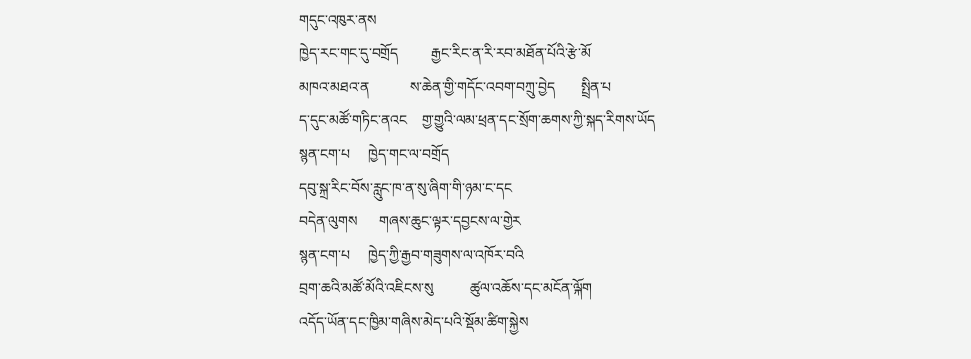གདུང་འཁུར་ནས
ཁྱེད་རང་གང་དུ་བགྲོད         རྒྱང་རིང་ན་རི་རབ་མཐོན་པོའི་རྩེ་མོ
མཁའ་མཐའ་ན           ས་ཆེན་གྱི་གདོང་འབག་བཀྲུ་བྱེད       སྤྲིན་པ
ད་དུང་མཚོ་གཏིང་ནའང    གྱ་གྱུའི་ལམ་ཕྲན་དང་སྲོག་ཆགས་ཀྱི་སྐད་རིགས་ཡོད
སྙན་ངག་པ     ཁྱེད་གང་ལ་བགྲོད
དབུ་སྐྲ་རིང་བོས་རླུང་ཁ་ན་སུ་ཞིག་གི་ཉམ་ང་དང
བདེན་ལུགས      གཞས་ཆུང་ལྟར་དབྱངས་ལ་གྱེར
སྙན་ངག་པ     ཁྱེད་ཀྱི་རྒྱབ་གཟུགས་ལ་འཁོར་བའི
བྲག་ཆའི་མཚོ་མོའི་འཇིངས་སུ          ཚུལ་འཆོས་དང་མངོན་ལྐོག
འདོད་ཡོན་དང་ཁྱིམ་གཞིས་མེད་པའི་སྡོམ་ཚིག་སྐྱེས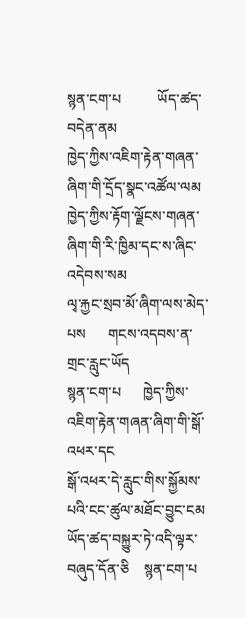སྙན་ངག་པ          ཡོད་ཚད་བདེན་ནམ
ཁྱེད་ཀྱིས་འཇིག་རྟེན་གཞན་ཞིག་གི་དྲོད་སྣང་འཚོལ་ལམ
ཁྱེད་ཀྱིས་རྟོག་ལྗོངས་གཞན་ཞིག་གི་རི་ཁྱིམ་དང་ས་ཞིང་འདེབས་སམ
ལྭ་རྐྱང་སྲབ་མོ་ཞིག་ལས་མེད་པས      གངས་འདབས་ན་གྲང་རླུང་ཡོད
སྙན་ངག་པ      ཁྱེད་ཀྱིས་འཇིག་རྟེན་གཞན་ཞིག་གི་སྒོ་འཕར་དང
སྒོ་འཕར་དེ་རླུང་གིས་སྐྱོམས་པའི་ངང་ཚུལ་མཐོང་བྱུང་ངམ
ཡོད་ཚད་བསྐྱུར་ཏེ་འདི་ལྟར་བཞུད་དོན་ཅི    སྙན་ངག་པ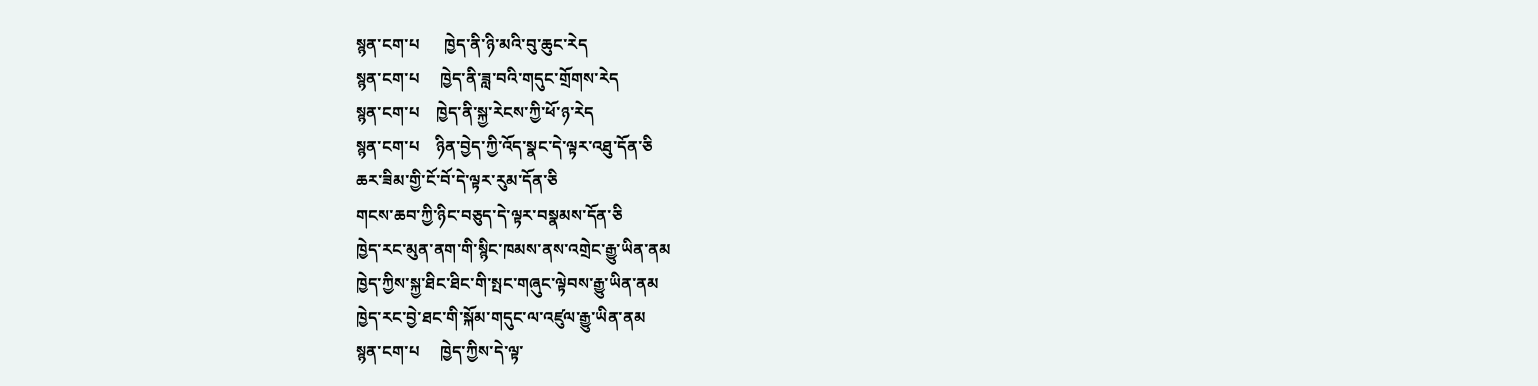སྙན་ངག་པ      ཁྱེད་ནི་ཉི་མའི་བུ་ཆུང་རེད
སྙན་ངག་པ     ཁྱེད་ནི་ཟླ་བའི་གདུང་གྲོགས་རེད
སྙན་ངག་པ    ཁྱེད་ནི་སྐྱ་རེངས་ཀྱི་ཕོ་ཉ་རེད
སྙན་ངག་པ    ཉིན་བྱེད་ཀྱི་འོད་སྣང་དེ་ལྟར་འཐུ་དོན་ཅི
ཆར་ཟིམ་གྱི་ངོ་བོ་དེ་ལྟར་རུམ་དོན་ཅི
གངས་ཆབ་ཀྱི་ཉིང་བཅུད་དེ་ལྟར་བསྣམས་དོན་ཅི
ཁྱེད་རང་མུན་ནག་གི་སྙིང་ཁམས་ནས་འགྲེང་རྒྱུ་ཡིན་ནམ
ཁྱེད་ཀྱིས་སྐྱ་ཐིང་ཐིང་གི་སྤང་གཞུང་ལྟེབས་རྒྱུ་ཡིན་ནམ
ཁྱེད་རང་བྱེ་ཐང་གི་སྐོམ་གདུང་ལ་འཛུལ་རྒྱུ་ཡིན་ནམ
སྙན་ངག་པ     ཁྱེད་ཀྱིས་དེ་ལྟ་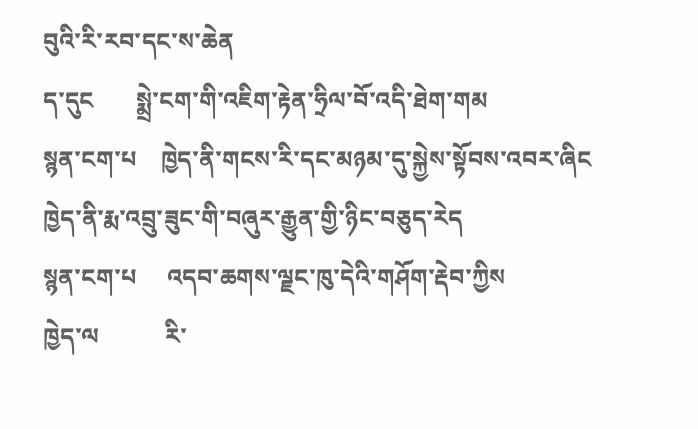བུའི་རི་རབ་དང་ས་ཆེན
ད་དུང       སྨྲེ་ངག་གི་འཇིག་རྟེན་ཧྲིལ་བོ་འདི་ཐེག་གམ
སྙན་ངག་པ    ཁྱེད་ནི་གངས་རི་དང་མཉམ་དུ་སྐྱེས་སྟོབས་འབར་ཞིང
ཁྱེད་ནི་རྨ་འབྲུ་ཟུང་གི་བཞུར་རྒྱུན་གྱི་ཉིང་བཅུད་རེད
སྙན་ངག་པ     འདབ་ཆགས་ལྗང་ཁུ་དེའི་གཤོག་རྡེབ་ཀྱིས
ཁྱེད་ལ           རི་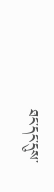ཐང་དང་དུས་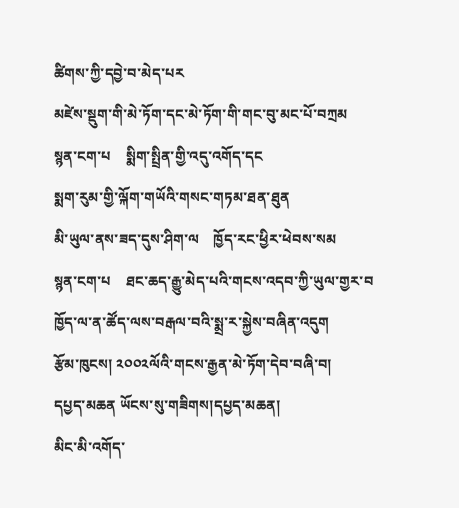ཚིགས་ཀྱི་དབྱེ་བ་མེད་པར
མཛེས་སྡུག་གི་མེ་ཏོག་དང་མེ་ཏོག་གི་གང་བུ་མང་པོ་བཀྲམ
སྙན་ངག་པ    སྨིག་སྤྲིན་གྱི་འདུ་འགོད་དང
སྨག་རུམ་གྱི་ལྐོག་གཡོའི་གསང་གཏམ་ཐན་ཐུན
མི་ཡུལ་ནས་ཟད་དུས་ཤིག་ལ    ཁྱོད་རང་ཕྱིར་ཕེབས་སམ
སྙན་ངག་པ    ཐང་ཆད་རྒྱུ་མེད་པའི་གངས་འདབ་ཀྱི་ཡུལ་གྱར་བ
ཁྱོད་ལ་ན་ཚོད་ལས་བརྒལ་བའི་སྨྲ་ར་སྐྱེས་བཞིན་འདུག
རྩོམ་ཁུངས། ༢༠༠༢ལོའི་གངས་རྒྱན་མེ་ཏོག་དེབ་བཞི་བ།
དཔྱད་མཆན ཡོངས་སུ་གཟིགས།དཔྱད་མཆན།
མིང་མི་འགོད་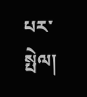པར་སྤེལ།